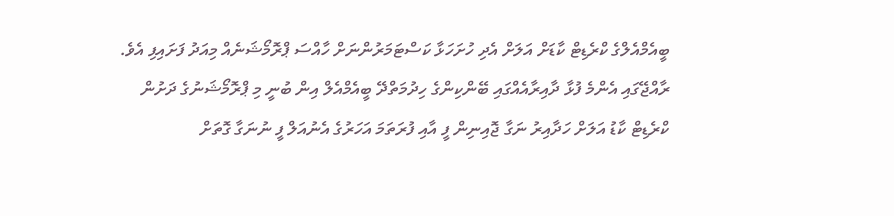ބީއެމްއެލްގެ ކްރެޑިޓް ކާޑަށް އަލަށް އެދި ހުށަހަޅާ ކަސްޓަމަރުންނަށް ހާއްސަ ޕްރޮމޯޝަނެއް މިއަދު ފަށައިފި އެވެ.
ރާއްޖޭގައި އެންމެ ފުޅާ ދާއިރާއެއްގައި ބޭންކިންގެ ހިދުމަތްދޭ ބީއެމްއެލް އިން ބުނީ މި ޕްރޮމޯޝަނުގެ ދަށުން ކްރެޑިޓް ކާޑު އަލަށް ހަދާއިރު ނަގާ ޖޮއިނިން ފީ އާއި ފުރަތަމަ އަހަރުގެ އެނުއަލް ފީ ނުނަގާ ގޮތަށް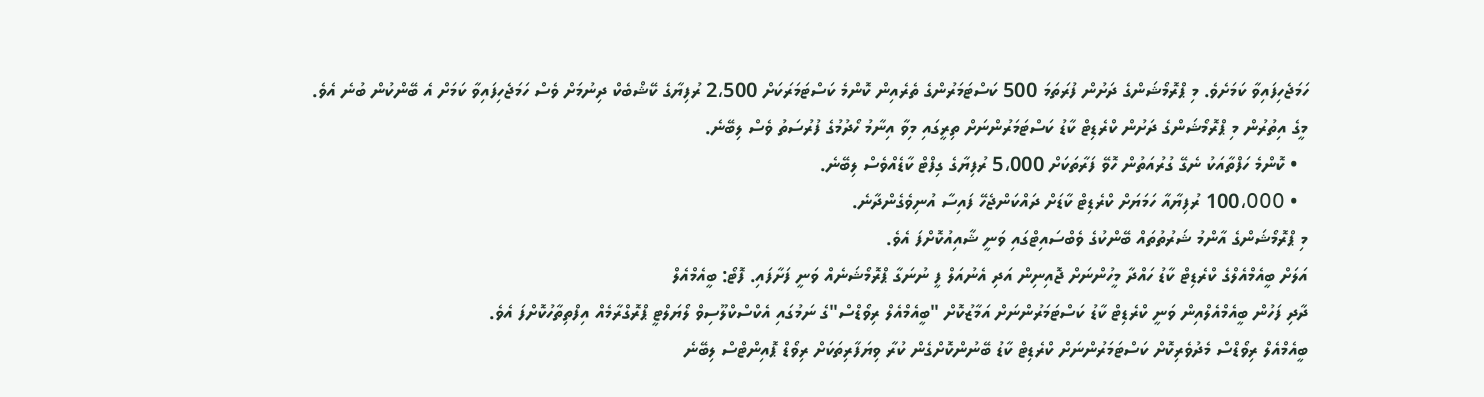ހަމަޖެހިފައިވާ ކަމަށެވެ. މި ޕްރޮމޯޝަންގެ ދަށުން ފުރަތަމަ 500 ކަސްޓަމަރުންގެ ތެރެއިން ކޮންމެ ކަސްޓަމަރަކަށް 2،500 ރުފިޔާގެ ކޭޝްބެކް ދިނުމަށް ވެސް ހަމަޖެހިފައިވާ ކަމަށް އެ ބޭންކުން ބުނެ އެވެ.
މީގެ އިތުރުން މި ޕްރޮމޯޝަންގެ ދަށުން ކްރެޑިޓް ކާޑު ކަސްޓަމަރުންނަށް ތިރީގައި މިވާ އިނާމު ހޯދުމުގެ ފުރުސަތު ވެސް ލިބޭނެ.
  • ކޮންމެ ހަފްތާއަކު ނެގޭ ގުރުއަތުން ހޮވޭ ފަރާތަކަށް 5،000 ރުފިޔާގެ ގިފްޓް ކާޑެއްވެސް ލިބޭނެ.
  • 100،000 ރުފިޔާއާ ހަމަޔަށް ކްރެޑިޓް ކާޑަށް ދައްކަންޖެހޭ ފައިސާ އުނިވެގެންދާނެ.
މި ޕްރޮމޯޝަންގެ އާންމު ޝަރުތުތައް ބޭންކުގެ ވެބްސައިޓްގައި ވަނީ ޝާއިއުކޮށްފަ އެވެ.
އަލަށް ބީއެމްއެލްގެ ކްރެޑިޓް ކާޑު ހައްދާ މީހުންނަށް ޖޮއިނިން އަދި އެނުއަލް ފީ ނުނަގާ ޕްރޮމޯޝަނެއް ވަނީ ފަށާފައި. ފޮޓޯ: ބީއެމްއެލް
ދާދި ފަހުން ބީއެމްއެލްއިން ވަނީ ކްރެޑިޓް ކާޑު ކަސްޓަމަރުންނަށް އަމާޒުކޮށް "ބީއެމްއެލް ރިވޯޑްސް"ގެ ނަމުގައި އެކްސްކްލޫސިވް ލޯޔަލްޓީ ޕްރޮގްރާމެއް އިފްތިތާހުކޮށްފަ އެވެ.
ބީއެމްއެލް ރިވޯޑްސް މެދުވެރިކޮށް ކަސްޓަމަރުންނަށް ކްރެޑިޓް ކާޑު ބޭނުންކޮށްގެން ކުރާ ވިޔަފާރިތަކަށް ރިވޯޑް ޕޮއިންޓްސް ލިބޭނެ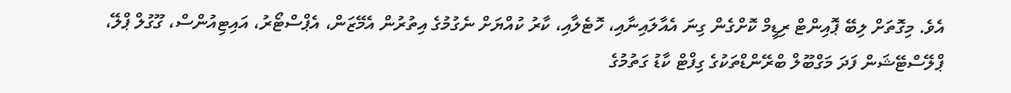އެވެ. މިގޮތަށް ލިބޭ ޕޮއިންޓް ރިޑީމް ކޮށްގެން ގިނަ އެއާލައިނާއި، ހޮޓެލާއި، ކާރު ކުއްޔަށް ނެގުމުގެ އިތުރުން އެމޭޒަން، އެޕްސްޓޯރު، އައިޓިއުންސް، ގޫގުލް ޕްލޭ، ޕްލޭސްޓޭޝަން ފަދަ މަގްބޫލް ބްރޭންޑްތަކުގެ ގިފްޓް ކާޑު ގަތުމުގެ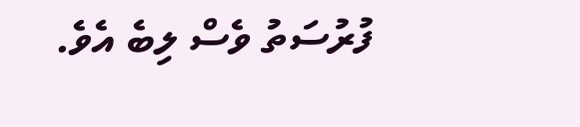ފުރުސަތު ވެސް ލިބެ އެވެ.